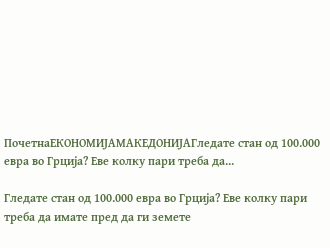ПочетнаЕКОНОМИЈАМАКЕДОНИЈАГледате стан од 100.000 евра во Грција? Еве колку пари треба да...

Гледате стан од 100.000 евра во Грција? Еве колку пари треба да имате пред да ги земете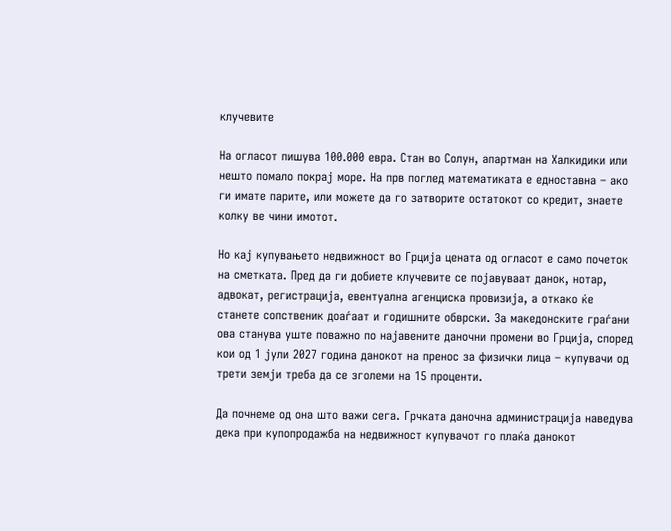клучевите

На огласот пишува 100.000 евра. Стан во Солун, апартман на Халкидики или нешто помало покрај море. На прв поглед математиката е едноставна – ако ги имате парите, или можете да го затворите остатокот со кредит, знаете колку ве чини имотот.

Но кај купувањето недвижност во Грција цената од огласот е само почеток на сметката. Пред да ги добиете клучевите се појавуваат данок, нотар, адвокат, регистрација, евентуална агенциска провизија, а откако ќе станете сопственик доаѓаат и годишните обврски. За македонските граѓани ова станува уште поважно по најавените даночни промени во Грција, според кои од 1 јули 2027 година данокот на пренос за физички лица – купувачи од трети земји треба да се зголеми на 15 проценти.

Да почнеме од она што важи сега. Грчката даночна администрација наведува дека при купопродажба на недвижност купувачот го плаќа данокот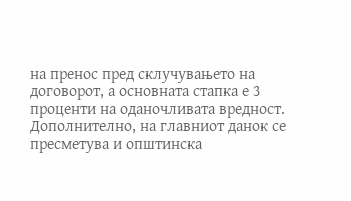на пренос пред склучувањето на договорот, а основната стапка е 3 проценти на оданочливата вредност. Дополнително, на главниот данок се пресметува и општинска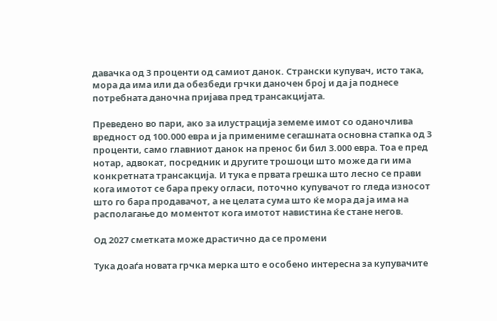давачка од 3 проценти од самиот данок. Странски купувач, исто така, мора да има или да обезбеди грчки даночен број и да ја поднесе потребната даночна пријава пред трансакцијата.

Преведено во пари, ако за илустрација земеме имот со оданочлива вредност од 100.000 евра и ја примениме сегашната основна стапка од 3 проценти, само главниот данок на пренос би бил 3.000 евра. Тоа е пред нотар, адвокат, посредник и другите трошоци што може да ги има конкретната трансакција. И тука е првата грешка што лесно се прави кога имотот се бара преку огласи, поточно купувачот го гледа износот што го бара продавачот, а не целата сума што ќе мора да ја има на располагање до моментот кога имотот навистина ќе стане негов.

Од 2027 сметката може драстично да се промени

Тука доаѓа новата грчка мерка што е особено интересна за купувачите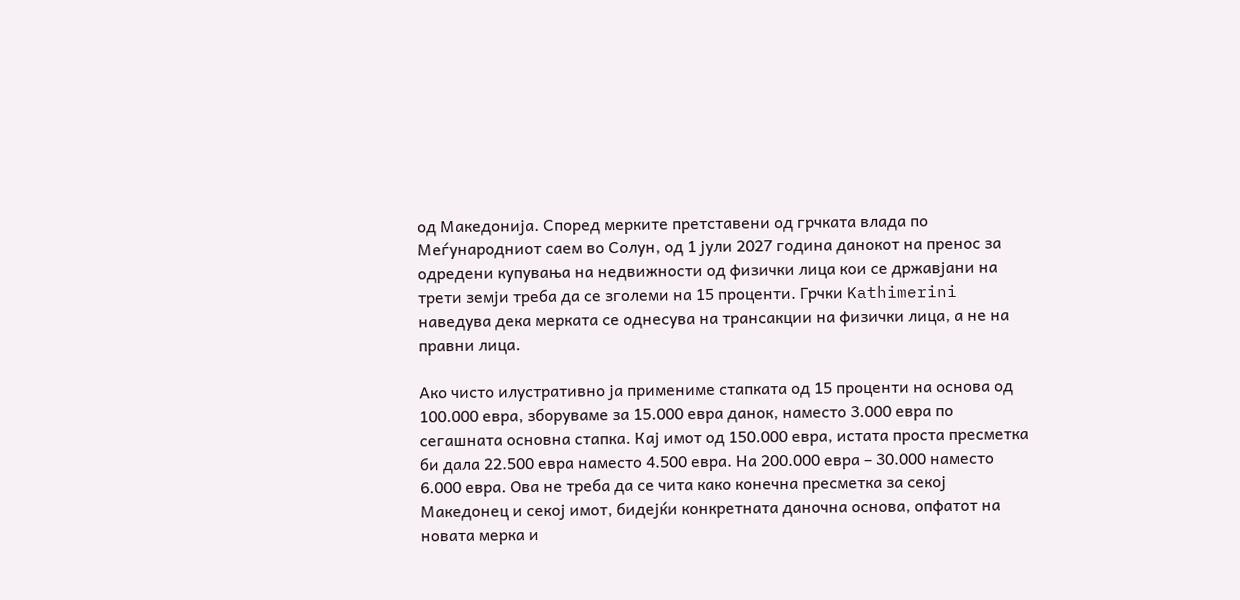од Македонија. Според мерките претставени од грчката влада по Меѓународниот саем во Солун, од 1 јули 2027 година данокот на пренос за одредени купувања на недвижности од физички лица кои се државјани на трети земји треба да се зголеми на 15 проценти. Грчки Kathimerini наведува дека мерката се однесува на трансакции на физички лица, а не на правни лица.

Ако чисто илустративно ја примениме стапката од 15 проценти на основа од 100.000 евра, зборуваме за 15.000 евра данок, наместо 3.000 евра по сегашната основна стапка. Кај имот од 150.000 евра, истата проста пресметка би дала 22.500 евра наместо 4.500 евра. На 200.000 евра – 30.000 наместо 6.000 евра. Ова не треба да се чита како конечна пресметка за секој Македонец и секој имот, бидејќи конкретната даночна основа, опфатот на новата мерка и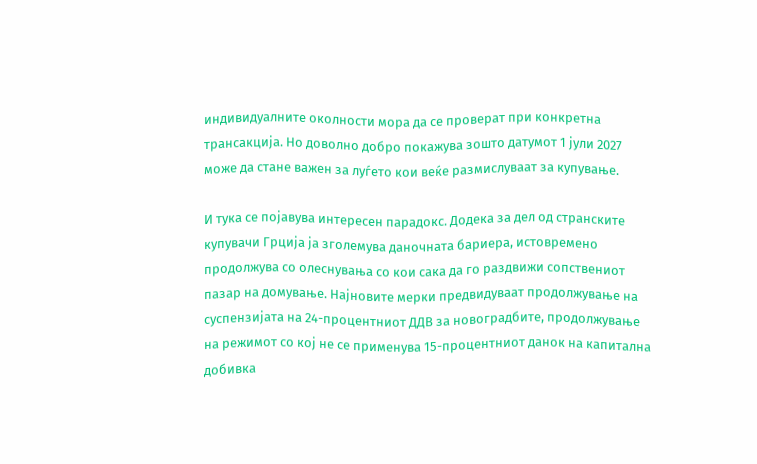индивидуалните околности мора да се проверат при конкретна трансакција. Но доволно добро покажува зошто датумот 1 јули 2027 може да стане важен за луѓето кои веќе размислуваат за купување.

И тука се појавува интересен парадокс. Додека за дел од странските купувачи Грција ја зголемува даночната бариера, истовремено продолжува со олеснувања со кои сака да го раздвижи сопствениот пазар на домување. Најновите мерки предвидуваат продолжување на суспензијата на 24-процентниот ДДВ за новоградбите, продолжување на режимот со кој не се применува 15-процентниот данок на капитална добивка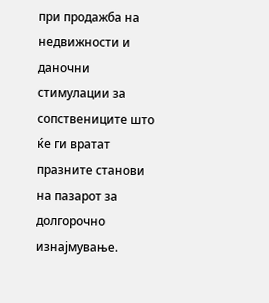при продажба на недвижности и даночни стимулации за сопствениците што ќе ги вратат празните станови на пазарот за долгорочно изнајмување.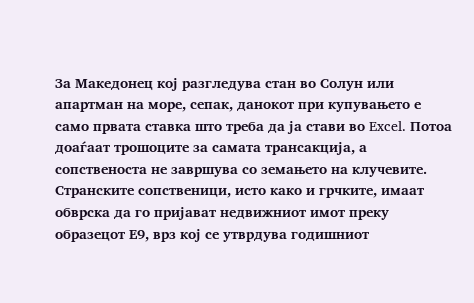За Македонец кој разгледува стан во Солун или апартман на море, сепак, данокот при купувањето е само првата ставка што треба да ја стави во Excel. Потоа доаѓаат трошоците за самата трансакција, а сопственоста не завршува со земањето на клучевите. Странските сопственици, исто како и грчките, имаат обврска да го пријават недвижниот имот преку образецот Е9, врз кој се утврдува годишниот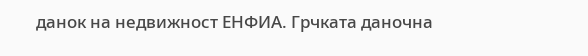данок на недвижност ЕНФИА. Грчката даночна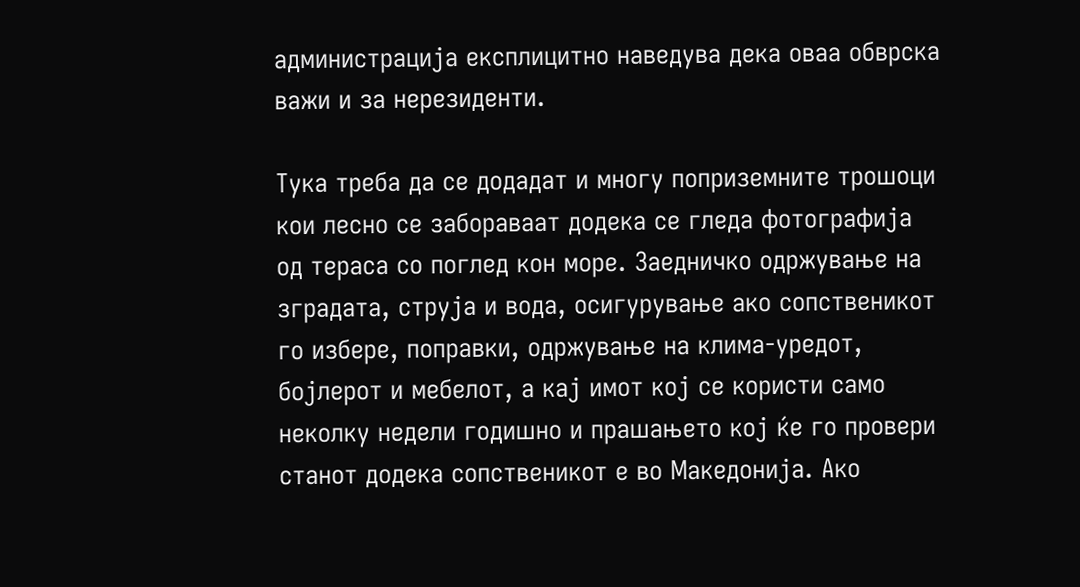администрација експлицитно наведува дека оваа обврска важи и за нерезиденти.

Тука треба да се додадат и многу поприземните трошоци кои лесно се забораваат додека се гледа фотографија од тераса со поглед кон море. Заедничко одржување на зградата, струја и вода, осигурување ако сопственикот го избере, поправки, одржување на клима-уредот, бојлерот и мебелот, а кај имот кој се користи само неколку недели годишно и прашањето кој ќе го провери станот додека сопственикот е во Македонија. Ако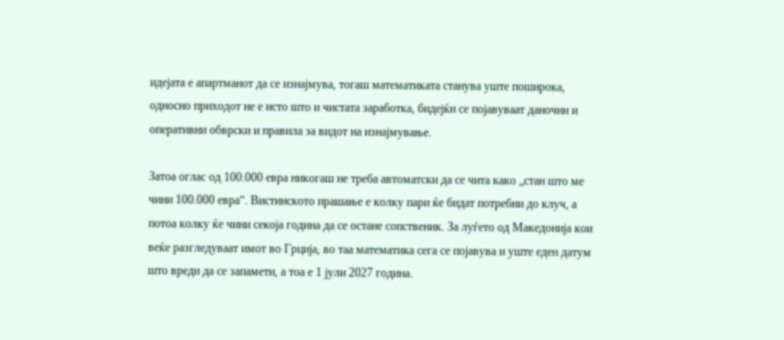идејата е апартманот да се изнајмува, тогаш математиката станува уште поширока, односно приходот не е исто што и чистата заработка, бидејќи се појавуваат даночни и оперативни обврски и правила за видот на изнајмување.

Затоа оглас од 100.000 евра никогаш не треба автоматски да се чита како „стан што ме чини 100.000 евра“. Вистинското прашање е колку пари ќе бидат потребни до клуч, а потоа колку ќе чини секоја година да се остане сопственик. За луѓето од Македонија кои веќе разгледуваат имот во Грција, во таа математика сега се појавува и уште еден датум што вреди да се запамети, а тоа е 1 јули 2027 година.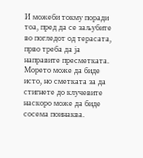И можеби токму поради тоа, пред да се заљубите во погледот од терасата, прво треба да ја направите пресметката. Морето може да биде исто, но сметката за да стигнете до клучевите наскоро може да биде сосема поинаква.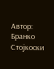Автор: Бранко Стојкоски